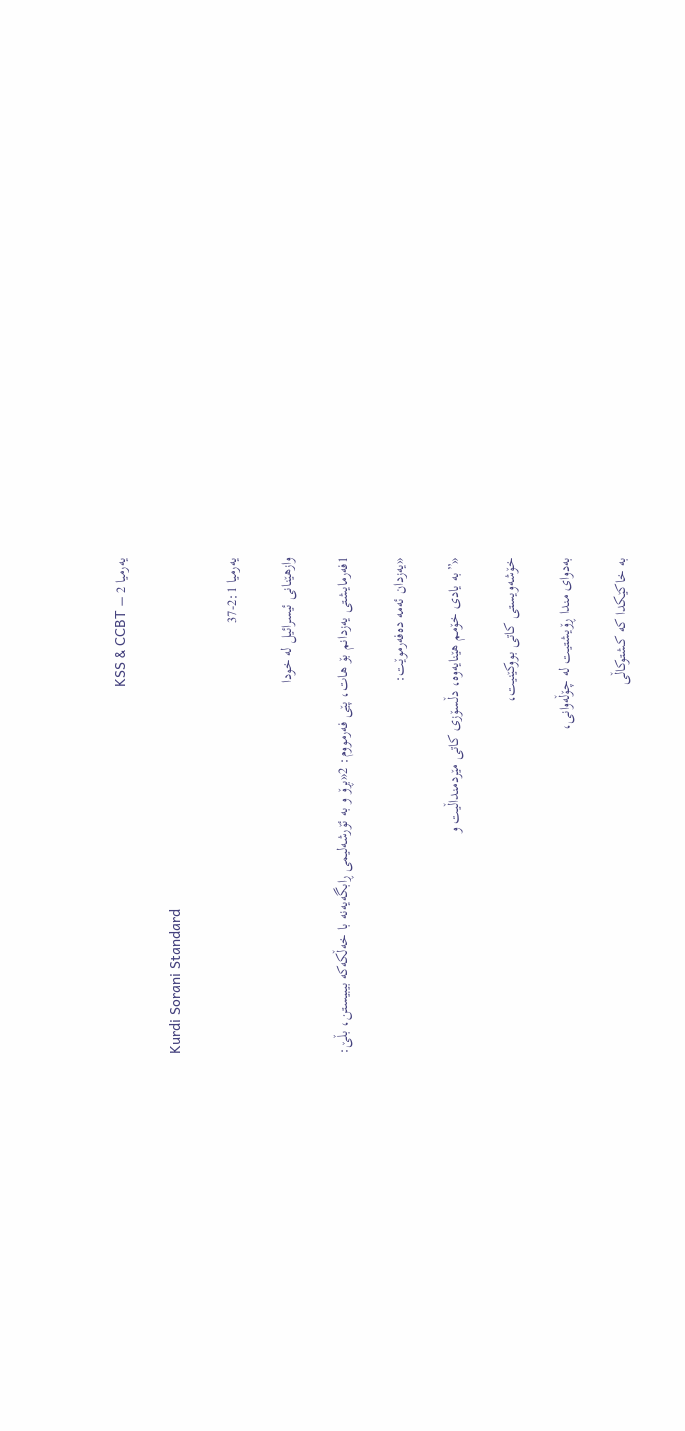یەرمیا 2 – KSS & CCBT

Kurdi Sorani Standard

یەرمیا 2:1-37

وازهێنانی ئیسرائیل لە خودا

1فەرمایشتی یەزدانم بۆ هات، پێی فەرمووم: 2«بڕۆ و بە ئۆرشەلیمی ڕابگەیەنە با خەڵکەکە بیبیستن، بڵێ:

«یەزدان ئەمە دەفەرموێت:

«”بە یادی خۆمم هێنایەوە، دڵسۆزی کاتی مێردمنداڵیت و

خۆشەویستی کاتی بووکێنیت،

بەدوای مندا ڕۆیشتیت لە چۆڵەوانی،

بە خاکێکدا کە کشتوکاڵی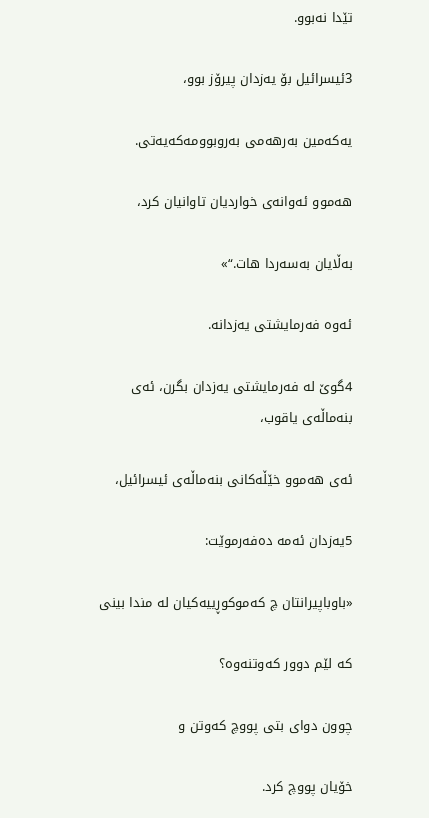تێدا نەبوو.

3ئیسرائیل بۆ یەزدان پیرۆز بوو،

یەکەمین بەرهەمی بەروبوومەکەیەتی.

هەموو ئەوانەی خواردیان تاوانیان کرد،

بەڵایان بەسەردا هات.“»

ئەوە فەرمایشتی یەزدانە.

4گوێ لە فەرمایشتی یەزدان بگرن، ئەی بنەماڵەی یاقوب،

ئەی هەموو خێڵەکانی بنەماڵەی ئیسرائیل،

5یەزدان ئەمە دەفەرموێت:

«باوباپیرانتان چ کەموکوڕییەکیان لە مندا بینی

کە لێم دوور کەوتنەوە؟

چوون دوای بتی پووچ کەوتن و

خۆیان پووچ کرد.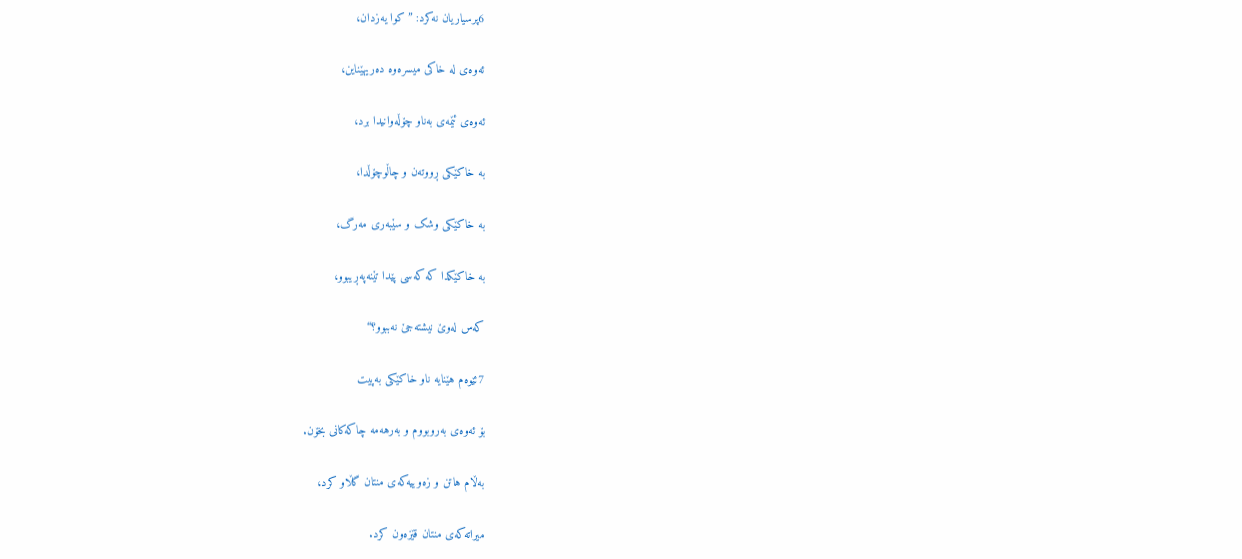6پرسیاریان نەکرد: ”کوا یەزدان،

ئەوەی لە خاکی میسرەوە دەریهێناین،

ئەوەی ئێمەی بەناو چۆڵەوانیدا برد،

بە خاکێکی ڕووتەن و چاڵوچۆڵدا،

بە خاکێکی وشک و سێبەری مەرگ،

بە خاکێکدا کە کەسی پێدا تێنەپەڕیبوو،

کەس لەوێ نیشتەجێ نەببوو؟“

7ئێوەم هێنایە ناو خاکێکی بەپیت

بۆ ئەوەی بەروبووم و بەرهەمە چاکەکانی بخۆن.

بەڵام هاتن و زەوییەکەی منتان گڵاو کرد،

میراتەکەی منتان قێزەون کرد.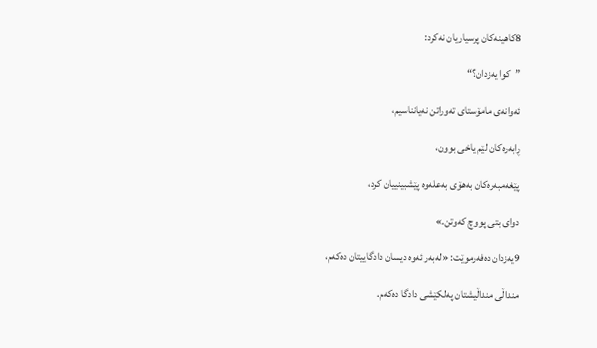8کاهینەکان پرسیاریان نەکرد:

”کوا یەزدان؟“

ئەوانەی مامۆستای تەوراتن نەیانناسیم،

ڕابەرەکان لێم یاخی بوون،

پێغەمبەرەکان بەهۆی بەعلەوە پێشبینییان کرد،

دوای بتی پووچ کەوتن.»

9یەزدان دەفەرموێت: «لەبەر ئەوە دیسان دادگاییتان دەکەم،

منداڵی منداڵیشتان پەلکێشی دادگا دەکەم.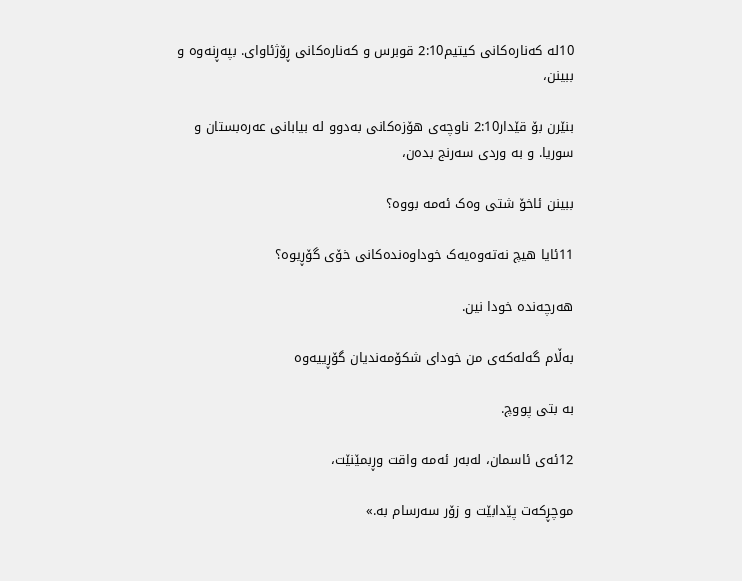10لە کەنارەکانی کیتیم2:10 قوبرس و کەنارەکانی ڕۆژئاوای. بپەڕنەوە و ببینن،

بنێرن بۆ قێدار2:10 ناوچەی هۆزەکانی بەدوو لە بیابانی عەرەبستان و سوریا. و بە وردی سەرنج بدەن،

ببینن ئاخۆ شتی وەک ئەمە بووە؟

11ئایا هیچ نەتەوەیەک خوداوەندەکانی خۆی گۆڕیوە؟

هەرچەندە خودا نین.

بەڵام گەلەکەی من خودای شکۆمەندیان گۆڕییەوە

بە بتی پووچ.

12ئەی ئاسمان، لەبەر ئەمە واقت وڕبمێنێت،

موچڕکەت پێدابێت و زۆر سەرسام بە.»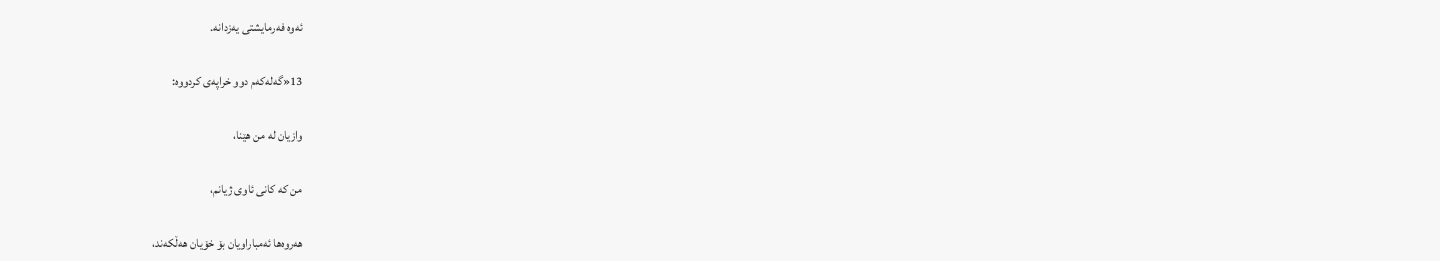ئەوە فەرمایشتی یەزدانە.

13«گەلەکەم دوو خراپەی کردووە:

وازیان لە من هێنا،

من کە کانی ئاوی ژیانم،

هەروەها ئەمباراویان بۆ خۆیان هەڵکەند،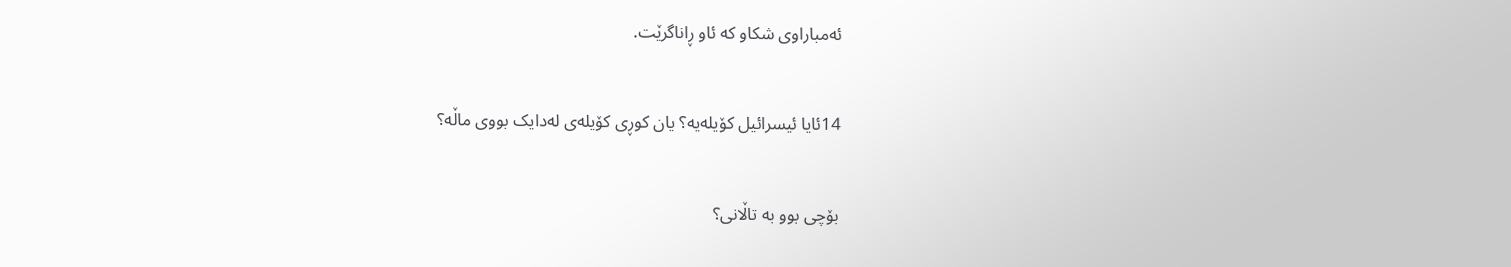ئەمباراوی شکاو کە ئاو ڕاناگرێت.

14ئایا ئیسرائیل کۆیلەیە؟ یان کوڕی کۆیلەی لەدایک بووی ماڵە؟

بۆچی بوو بە تاڵانی؟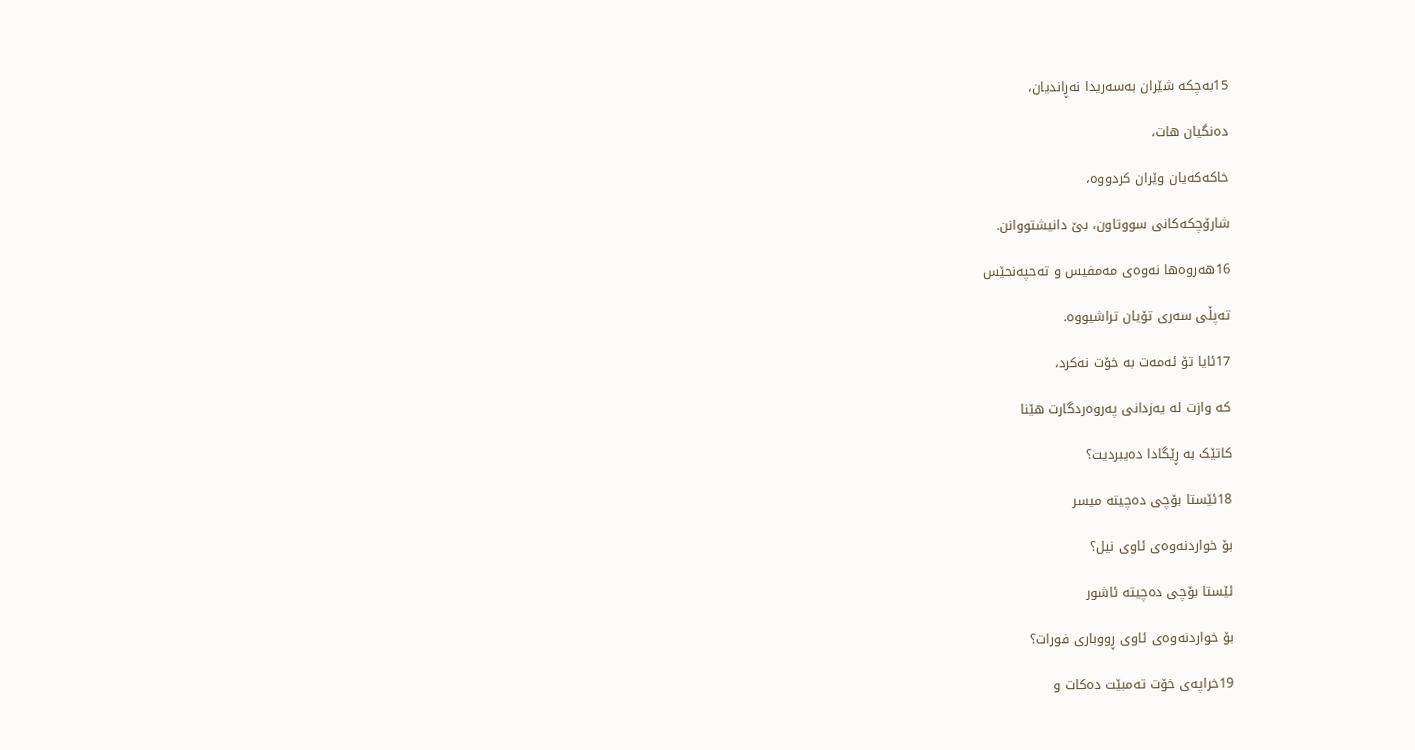15بەچکە شێران بەسەریدا نەڕاندیان،

دەنگیان هات،

خاکەکەیان وێران کردووە،

شارۆچکەکانی سووتاون، بێ دانیشتووانن.

16هەروەها نەوەی مەمفیس و تەحپەنحێس

تەپڵی سەری تۆیان تراشیووە.

17ئایا تۆ ئەمەت بە خۆت نەکرد،

کە وازت لە یەزدانی پەروەردگارت هێنا

کاتێک بە ڕێگادا دەیبردیت؟

18ئێستا بۆچی دەچیتە میسر

بۆ خواردنەوەی ئاوی نیل؟

ئێستا بۆچی دەچیتە ئاشور

بۆ خواردنەوەی ئاوی ڕووباری فورات؟

19خراپەی خۆت تەمبێت دەکات و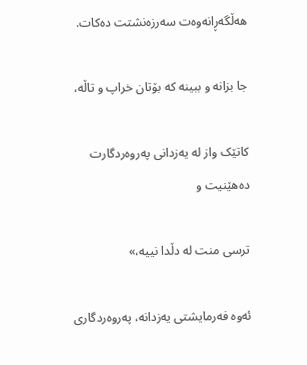هەڵگەڕانەوەت سەرزەنشتت دەکات.

جا بزانە و ببینە کە بۆتان خراپ و تاڵە،

کاتێک واز لە یەزدانی پەروەردگارت دەهێنیت و

ترسی منت لە دڵدا نییە،»

ئەوە فەرمایشتی یەزدانە، پەروەردگاری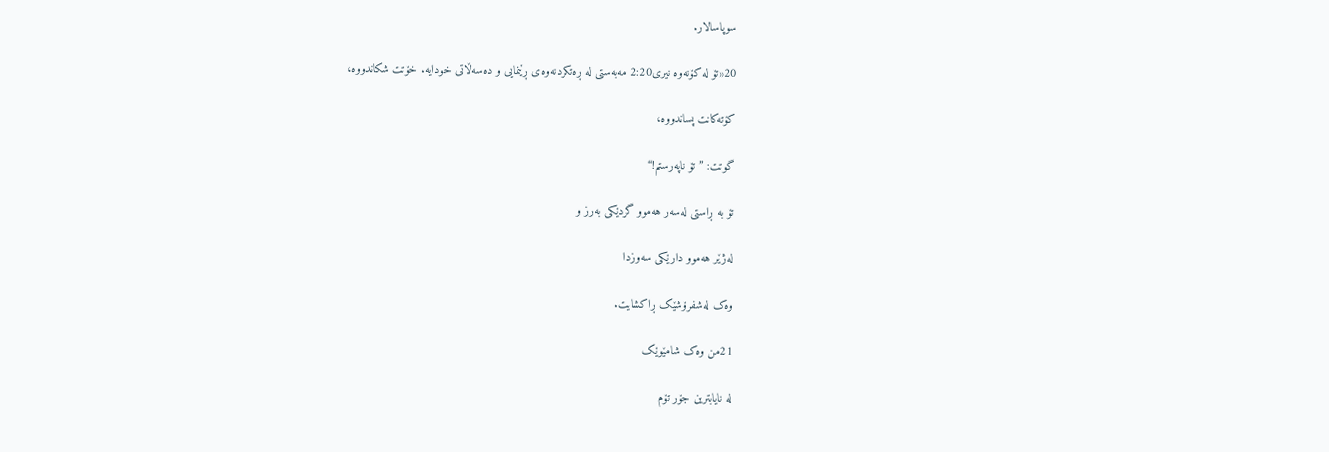سوپاسالار.

20«تۆ لە کۆنەوە نیری2:20 مەبەستی لە ڕەتکردنەوەی ڕێنمایی و دەسەڵاتی خودایە. خۆتت شکاندووە،

کۆتەکانت پساندووە،

گوتت: ”تۆ ناپەرستم!“

تۆ بە ڕاستی لەسەر هەموو گردێکی بەرز و

لەژێر هەموو دارێکی سەوزدا

وەک لەشفرۆشێک ڕاکشایت.

21من وەک شامێوێک

لە نایابترین جۆر تۆم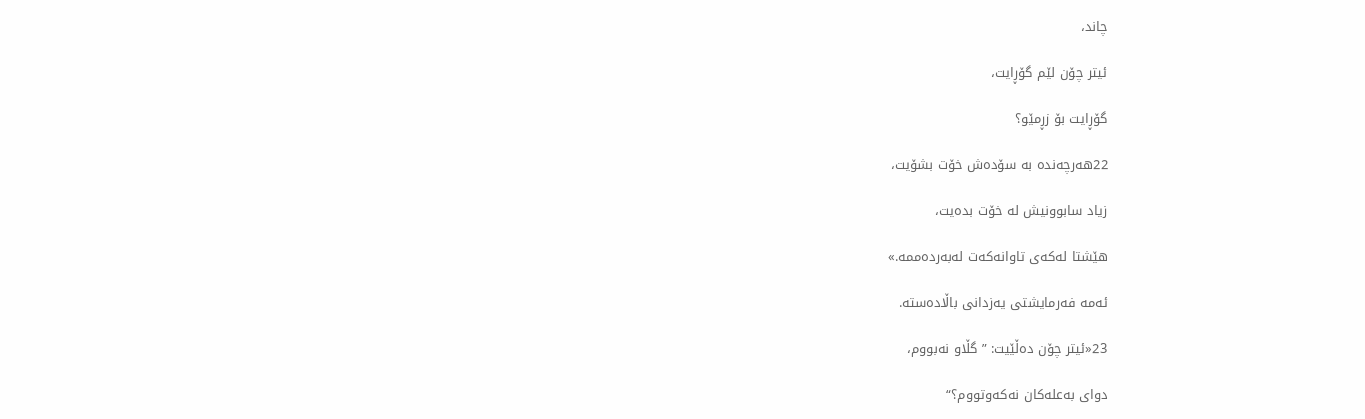چاند،

ئیتر چۆن لێم گۆڕایت،

گۆڕایت بۆ زڕمێو؟

22هەرچەندە بە سۆدەش خۆت بشۆیت،

زیاد سابوونیش لە خۆت بدەیت،

هێشتا لەکەی تاوانەکەت لەبەردەممە.»

ئەمە فەرمایشتی یەزدانی باڵادەستە.

23«ئیتر چۆن دەڵێیت: ”گڵاو نەبووم،

دوای بەعلەکان نەکەوتووم؟“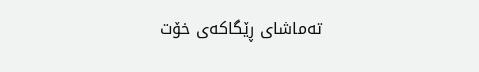تەماشای ڕێگاکەی خۆت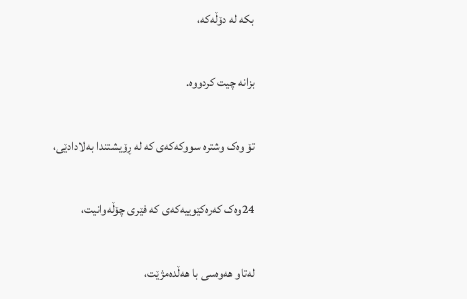بکە لە دۆڵەکە،

بزانە چیت کردووە.

تۆ وەک وشترە سووکەکەی کە لە ڕۆیشتندا بەلادادێی،

24وەک کەرەکێوییەکەی کە فێری چۆڵەوانیت،

لەتاو هەوەسی با هەڵدەمژێت،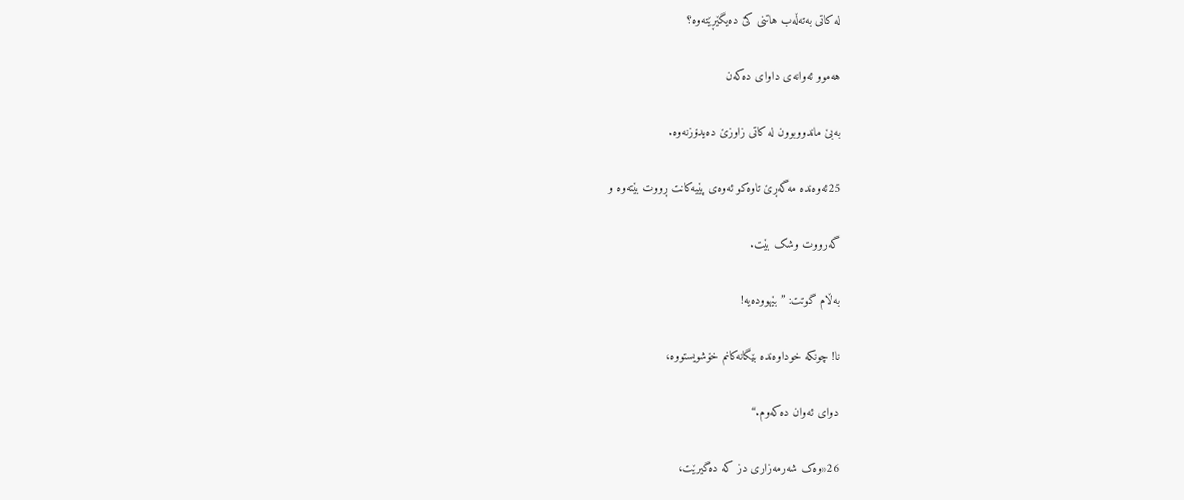لە کاتی بەتەڵەب هاتنی کێ دەیگێڕێتەوە؟

هەموو ئەوانەی داوای دەکەن

بەبێ ماندووبوون لە کاتی زاوزێ دەیدۆزنەوە.

25ئەوەندە مەگەڕێ تاوەکو ئەوەی پێیەکانت ڕووت بێتەوە و

گەرووت وشک بێت.

بەڵام گوتت: ”بێهوودەیە!

نا! چونکە خوداوەندە بێگانەکانم خۆشویستووە،

دوای ئەوان دەکەوم.“

26«وەک شەرمەزاری دز کە دەگیرێت،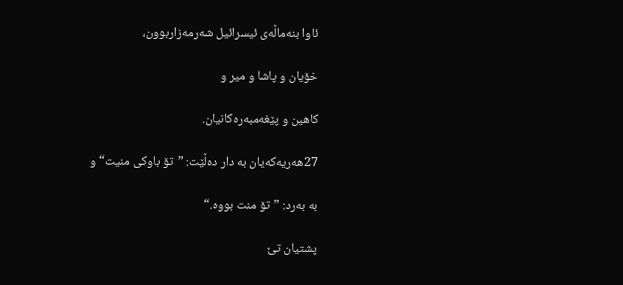ئاوا بنەماڵەی ئیسرائیل شەرمەزاربوون،

خۆیان و پاشا و میر و

کاهین و پێغەمبەرەکانیان.

27هەریەکەیان بە دار دەڵێت: ”تۆ باوکی منیت“ و

بە بەرد: ”تۆ منت بووە.“

پشتیان تێ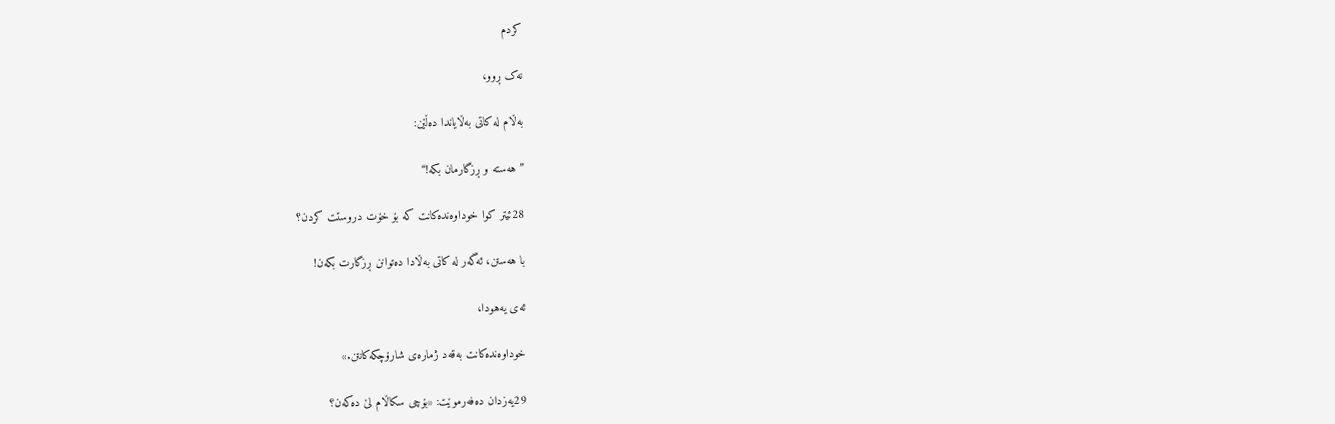کردم

نەک ڕوو،

بەڵام لە کاتی بەڵایاندا دەڵێن:

”هەستە و ڕزگارمان بکە!“

28ئیتر کوا خوداوەندەکانت کە بۆ خۆت دروستت کردن؟

با هەستن، ئەگەر لە کاتی بەڵادا دەتوانن ڕزگارت بکەن!

ئەی یەهودا،

خوداوەندەکانت بەقەد ژمارەی شارۆچکەکانتن.»

29یەزدان دەفەرموێت: «بۆچی سکاڵام لێ دەکەن؟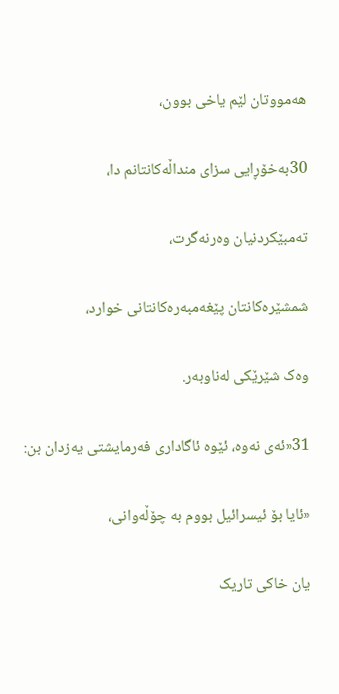هەمووتان لێم یاخی بوون،

30بەخۆڕایی سزای منداڵەکانتانم دا،

تەمبێکردنیان وەرنەگرت،

شمشێرەکانتان پێغەمبەرەکانتانی خوارد،

وەک شێرێکی لەناوبەر.

31«ئەی نەوە، ئێوە ئاگاداری فەرمایشتی یەزدان بن:

«ئایا بۆ ئیسرائیل بووم بە چۆڵەوانی،

یان خاکی تاریک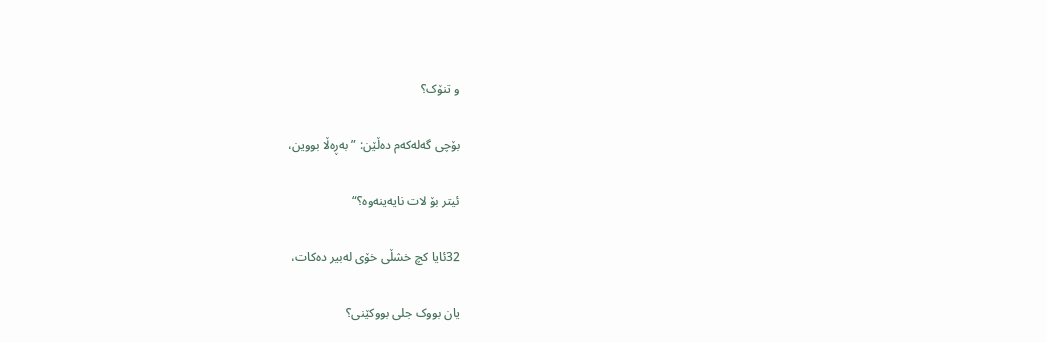و تنۆک؟

بۆچی گەلەکەم دەڵێن: ”بەڕەڵا بووین،

ئیتر بۆ لات نایەینەوە؟“

32ئایا کچ خشڵی خۆی لەبیر دەکات،

یان بووک جلی بووکێنی؟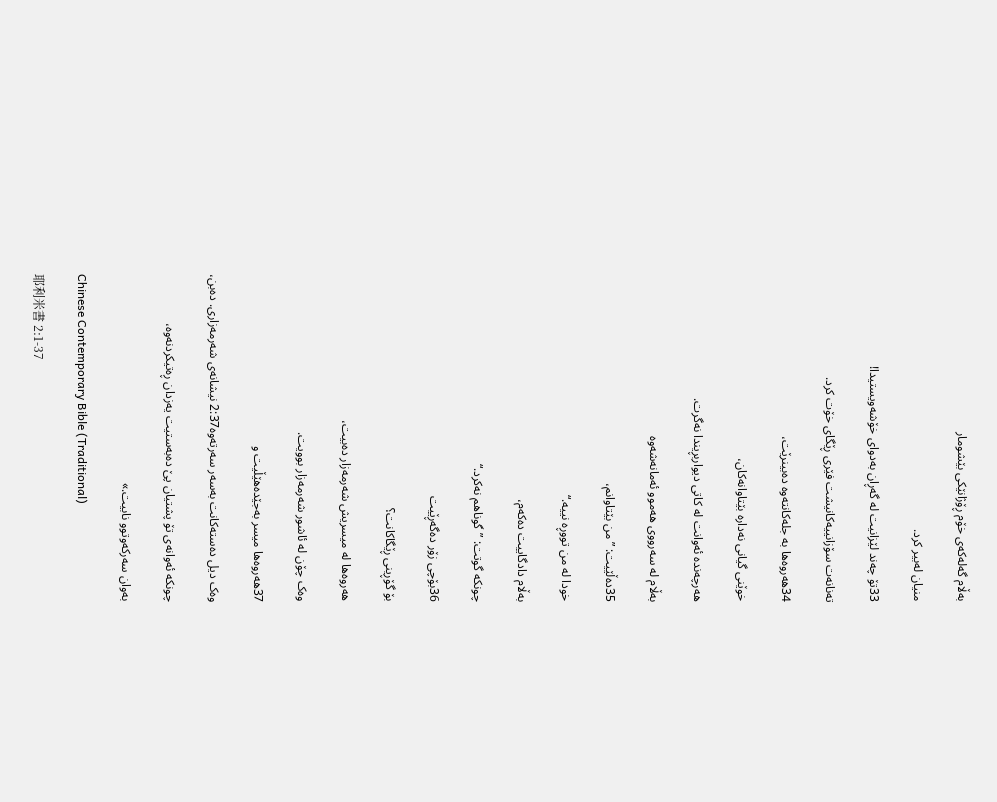بەڵام گەلەکەی خۆم ڕۆژانێکی بێشومار

منیان لەبیر کرد.

33تۆ چەند لێزانیت لە گەڕان بەدوای خۆشەویستیدا!

تەنانەت سۆزانییەکانیشت فێری ڕێگای خۆت کرد.

34هەروەها بە جلەکانتەوە دەبینرێت،

خوێنی گیانی نەدارە بێتاوانەکان،

هەرچەندە ئەوانت لە کاتی دیواربڕیندا نەگرت.

بەڵام لە سەرووی هەموو ئەمانەشەوە

35دەڵێیت: ”من بێتاوانم،

خودا لە من تووڕە نییە.“

بەڵام دادگاییت دەکەم،

چونکە گوتت: ”گوناهم نەکرد.“

36بۆچی زۆر دەگەڕێیت

بۆ گۆڕینی ڕێگاکانت؟

هەروەها لە میسریش شەرمەزار دەبیت،

وەک چۆن لە ئاشور شەرمەزار بوویت.

37هەروەها میسر بەجێدەهێڵیت و

وەک دیل دەستەکانت بەسەر سەرتەوە2:37 نیشانەی شەرمەزاری. دەبن،

چونکە ئەوانەی تۆ پشتیان پێ دەبەستیت یەزدان ڕەتیکردنەوە،

بەوان سەرکەوتوو نابیت.»

Chinese Contemporary Bible (Traditional)

耶利米書 2:1-37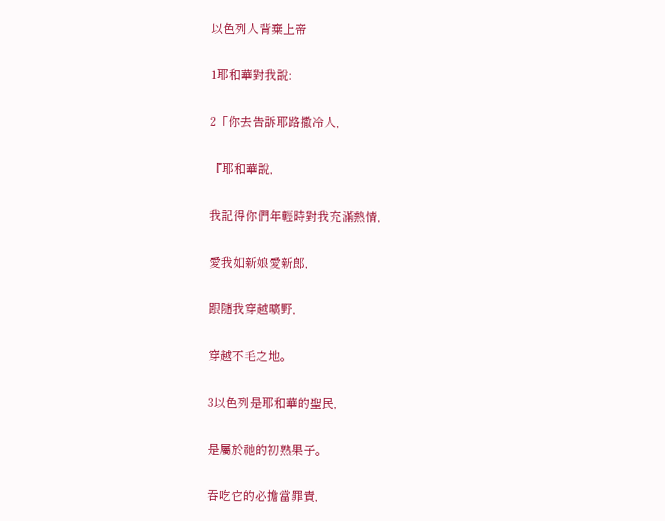以色列人背棄上帝

1耶和華對我說:

2「你去告訴耶路撒冷人,

『耶和華說,

我記得你們年輕時對我充滿熱情,

愛我如新娘愛新郎,

跟隨我穿越曠野,

穿越不毛之地。

3以色列是耶和華的聖民,

是屬於祂的初熟果子。

吞吃它的必擔當罪責,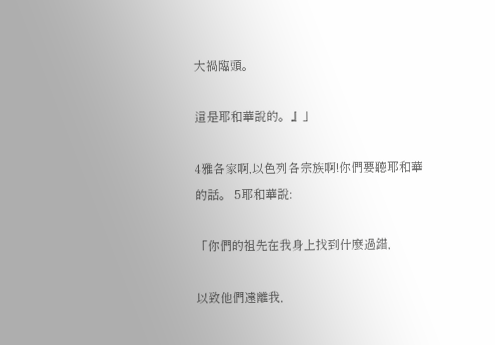大禍臨頭。

這是耶和華說的。』」

4雅各家啊,以色列各宗族啊!你們要聽耶和華的話。 5耶和華說:

「你們的祖先在我身上找到什麼過錯,

以致他們遠離我,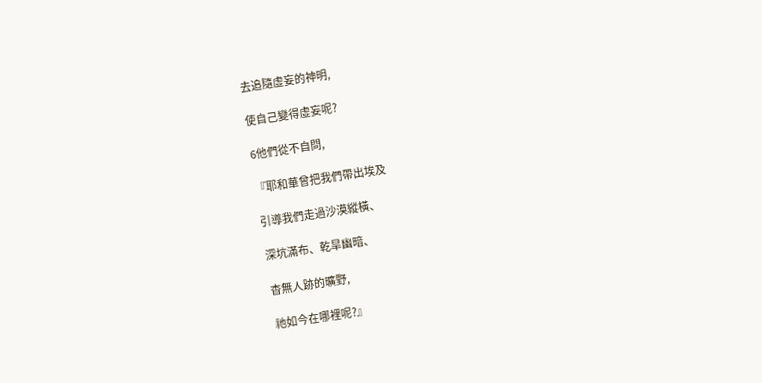去追隨虛妄的神明,

使自己變得虛妄呢?

6他們從不自問,

『耶和華曾把我們帶出埃及

引導我們走過沙漠縱橫、

深坑滿布、乾旱幽暗、

杳無人跡的曠野,

祂如今在哪裡呢?』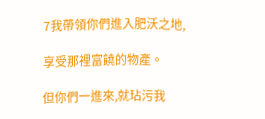7我帶領你們進入肥沃之地,

享受那裡富饒的物產。

但你們一進來,就玷污我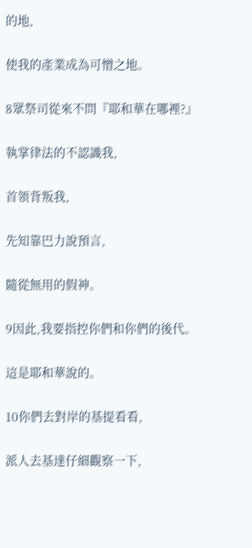的地,

使我的產業成為可憎之地。

8眾祭司從來不問『耶和華在哪裡?』

執掌律法的不認識我,

首領背叛我,

先知靠巴力說預言,

隨從無用的假神。

9因此,我要指控你們和你們的後代。

這是耶和華說的。

10你們去對岸的基提看看,

派人去基達仔細觀察一下,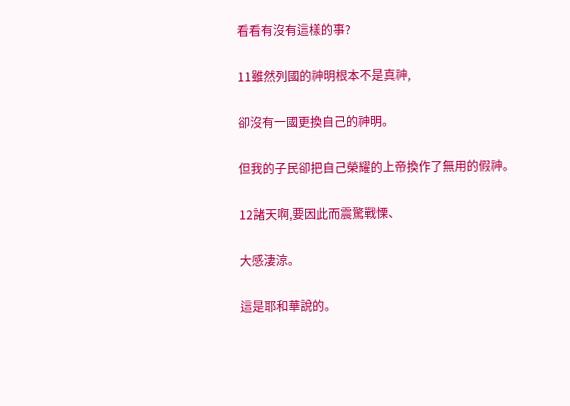看看有沒有這樣的事?

11雖然列國的神明根本不是真神,

卻沒有一國更換自己的神明。

但我的子民卻把自己榮耀的上帝換作了無用的假神。

12諸天啊,要因此而震驚戰慄、

大感淒涼。

這是耶和華說的。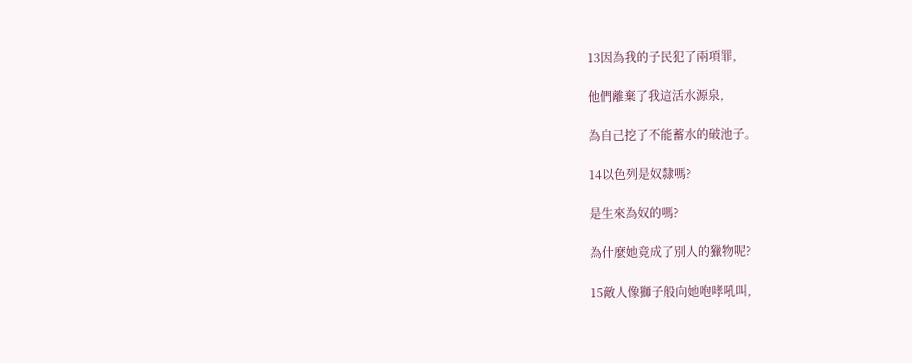13因為我的子民犯了兩項罪,

他們離棄了我這活水源泉,

為自己挖了不能蓄水的破池子。

14以色列是奴隸嗎?

是生來為奴的嗎?

為什麼她竟成了別人的獵物呢?

15敵人像獅子般向她咆哮吼叫,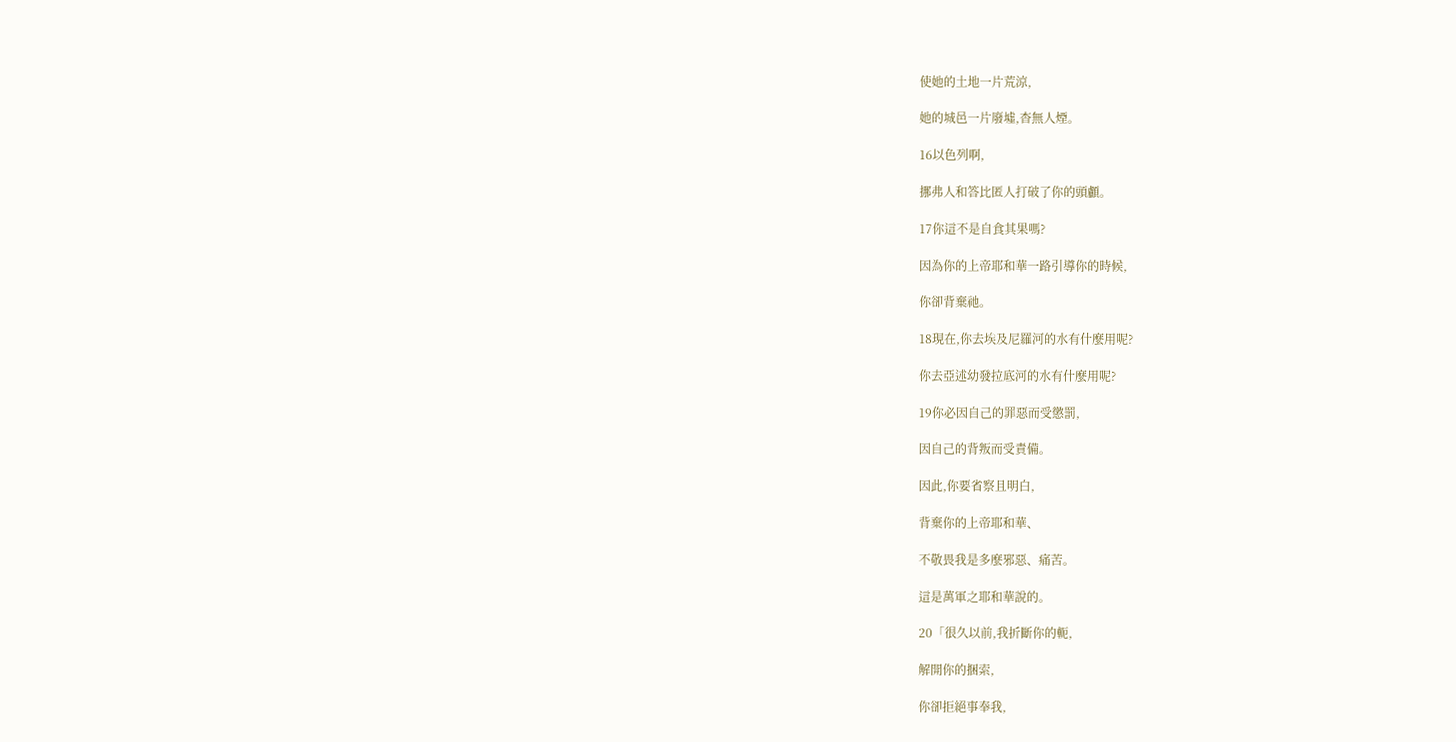使她的土地一片荒涼,

她的城邑一片廢墟,杳無人煙。

16以色列啊,

挪弗人和答比匿人打破了你的頭顱。

17你這不是自食其果嗎?

因為你的上帝耶和華一路引導你的時候,

你卻背棄祂。

18現在,你去埃及尼羅河的水有什麼用呢?

你去亞述幼發拉底河的水有什麼用呢?

19你必因自己的罪惡而受懲罰,

因自己的背叛而受責備。

因此,你要省察且明白,

背棄你的上帝耶和華、

不敬畏我是多麼邪惡、痛苦。

這是萬軍之耶和華說的。

20「很久以前,我折斷你的軛,

解開你的捆索,

你卻拒絕事奉我,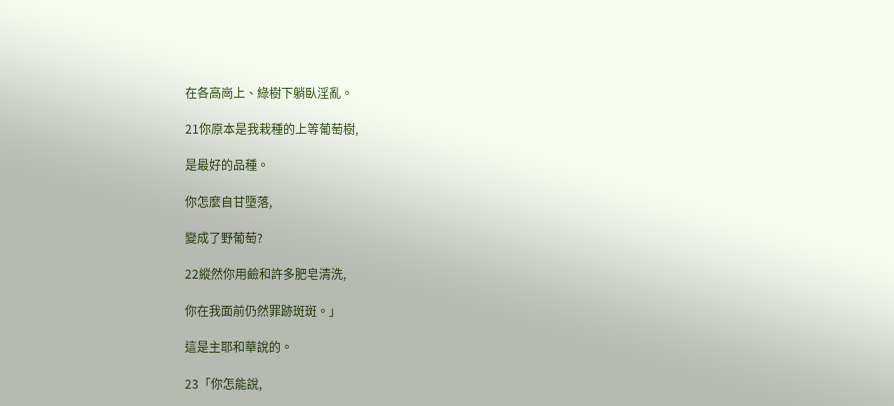在各高崗上、綠樹下躺臥淫亂。

21你原本是我栽種的上等葡萄樹,

是最好的品種。

你怎麼自甘墮落,

變成了野葡萄?

22縱然你用鹼和許多肥皂清洗,

你在我面前仍然罪跡斑斑。」

這是主耶和華說的。

23「你怎能說,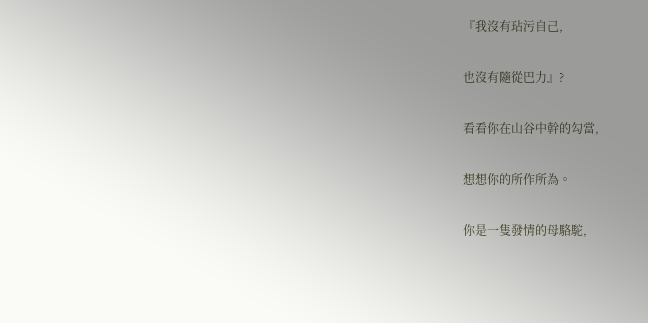『我沒有玷污自己,

也沒有隨從巴力』?

看看你在山谷中幹的勾當,

想想你的所作所為。

你是一隻發情的母駱駝,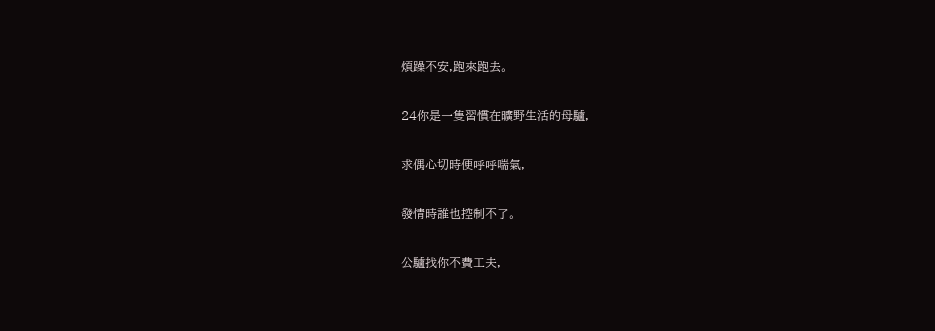煩躁不安,跑來跑去。

24你是一隻習慣在曠野生活的母驢,

求偶心切時便呼呼喘氣,

發情時誰也控制不了。

公驢找你不費工夫,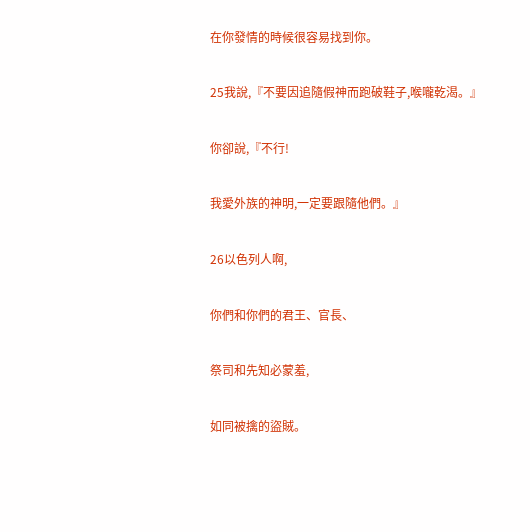在你發情的時候很容易找到你。

25我說,『不要因追隨假神而跑破鞋子,喉嚨乾渴。』

你卻說,『不行!

我愛外族的神明,一定要跟隨他們。』

26以色列人啊,

你們和你們的君王、官長、

祭司和先知必蒙羞,

如同被擒的盜賊。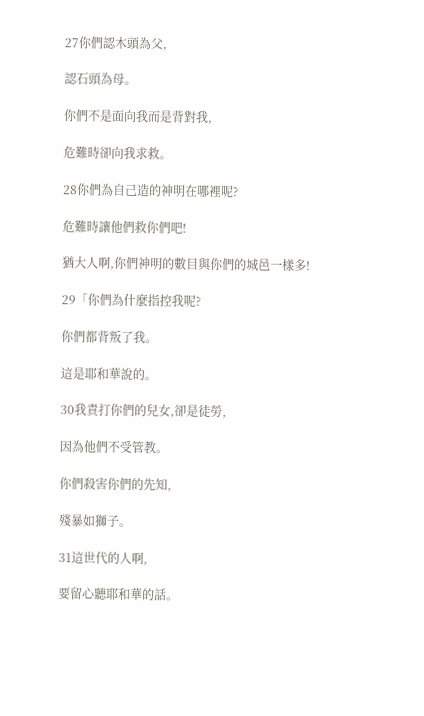27你們認木頭為父,

認石頭為母。

你們不是面向我而是背對我,

危難時卻向我求救。

28你們為自己造的神明在哪裡呢?

危難時讓他們救你們吧!

猶大人啊,你們神明的數目與你們的城邑一樣多!

29「你們為什麼指控我呢?

你們都背叛了我。

這是耶和華說的。

30我責打你們的兒女,卻是徒勞,

因為他們不受管教。

你們殺害你們的先知,

殘暴如獅子。

31這世代的人啊,

要留心聽耶和華的話。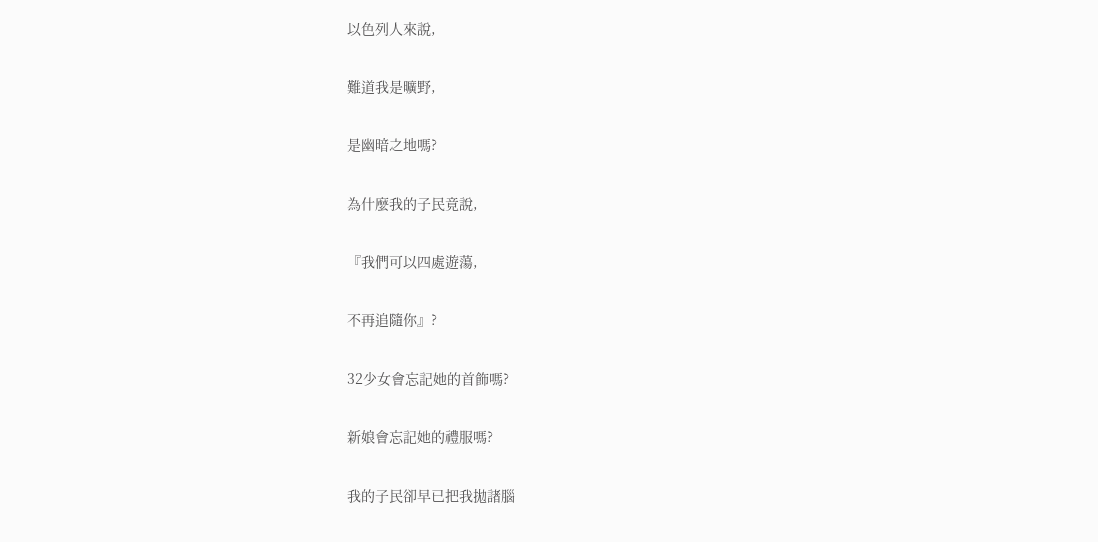以色列人來說,

難道我是曠野,

是幽暗之地嗎?

為什麼我的子民竟說,

『我們可以四處遊蕩,

不再追隨你』?

32少女會忘記她的首飾嗎?

新娘會忘記她的禮服嗎?

我的子民卻早已把我拋諸腦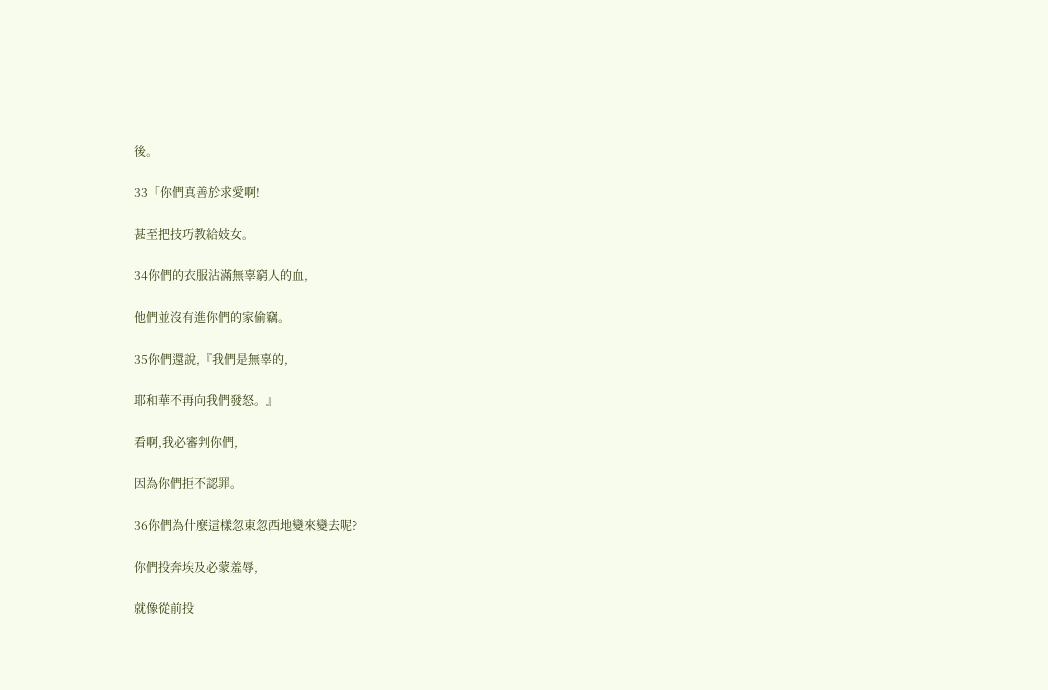後。

33「你們真善於求愛啊!

甚至把技巧教給妓女。

34你們的衣服沾滿無辜窮人的血,

他們並沒有進你們的家偷竊。

35你們還說,『我們是無辜的,

耶和華不再向我們發怒。』

看啊,我必審判你們,

因為你們拒不認罪。

36你們為什麼這樣忽東忽西地變來變去呢?

你們投奔埃及必蒙羞辱,

就像從前投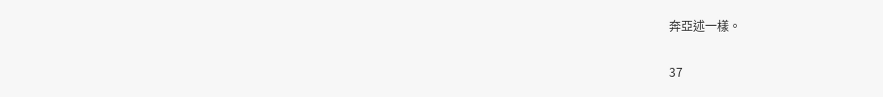奔亞述一樣。

37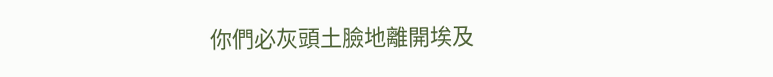你們必灰頭土臉地離開埃及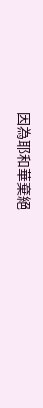因為耶和華棄絕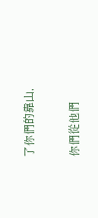了你們的靠山,

你們從他們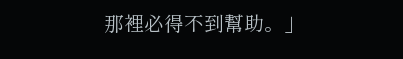那裡必得不到幫助。」